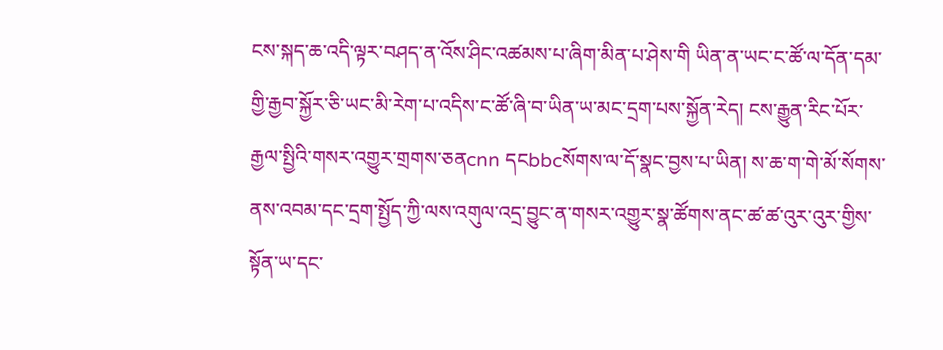ངས་སྐད་ཆ་འདི་ལྟར་བཤད་ན་འོས་ཤིང་འཚམས་པ་ཞིག་མིན་པ་ཤེས་གི ཡིན་ན་ཡང་ང་ཚོ་ལ་དོན་དམ་གྱི་རྒྱབ་སྐྱོར་ཅི་ཡང་མི་རེག་པ་འདིས་ང་ཚོ་ཞི་བ་ཡིན་ཡ་མང་དྲག་པས་སྐྱོན་རེད། ངས་རྒྱུན་རིང་པོར་རྒྱལ་སྤྱིའི་གསར་འགྱུར་གྲགས་ཅནcnn དངbbcསོགས་ལ་དོ་སྣང་བྱས་པ་ཡིན། ས་ཆ་ག་གེ་མོ་སོགས་ནས་འབམ་དང་དྲག་སྤྱོད་ཀྱི་ལས་འགུལ་འདྲ་བྱུང་ན་གསར་འགྱུར་སྣ་ཚོགས་ནང་ཚ་ཚ་འུར་འུར་གྱིས་སྟོན་ཡ་དང་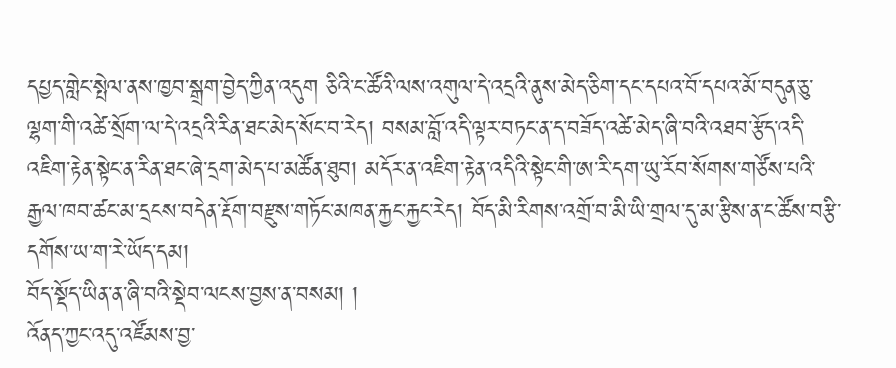དཔྱད་གླེང་སྤེལ་ནས་ཁྱབ་སྒྲག་བྱེད་ཀྱིན་འདུག ཅིའི་ང་ཚོའི་ལས་འགུལ་དེ་འདྲའི་ནུས་མེད་ཅིག་དང་དཔའ་བོ་དཔའ་མོ་བདུན་ཅུ་ལྷག་གི་འཚེ་སྲོག་ལ་དེ་འདྲའི་རིན་ཐང་མེད་སོང་བ་རེད། བསམ་བློ་འདི་ལྟར་བཏང་ན་ད་བཟོད་འཚེ་མེད་ཞི་བའི་འཐབ་རྩོད་འདི་འཇིག་རྟེན་སྟེང་ན་རིན་ཐང་ཞེ་དྲག་མེད་པ་མཚོན་ཐུབ། མདོར་ན་འཇིག་རྟེན་འདིའི་སྟེང་གི་ཨ་རི་དག་ཡུ་རོབ་སོགས་གཙོས་པའི་རྒྱལ་ཁབ་ཚང་མ་དྲངས་བདེན་རྡོག་བརྫུས་གཏོང་མཁན་རྐྱང་རྐྱང་རེད། བོད་མི་རིགས་འགྲོ་བ་མི་ཡི་གྲལ་དུ་མ་རྩིས་ན་ང་ཚོས་བརྩི་དགོས་ཡ་ག་རེ་ཡོད་དམ།
བོད་སྡོད་ཡིན་ན་ཞི་བའི་སྡེབ་ལངས་བྱས་ན་བསམ། །
འོནད་ཀྱང་འདུ་འཛོམས་བྱ་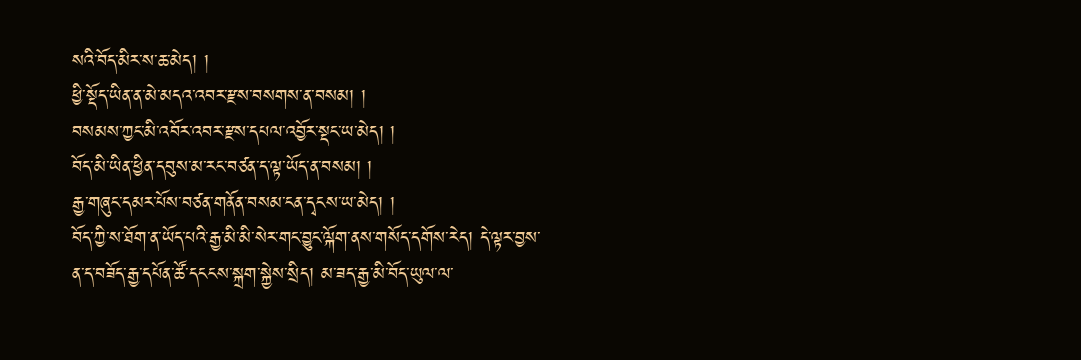སའི་བོད་མིར་ས་ཆ་མེད། །
ཕྱི་སྡོད་ཡིན་ན་མེ་མདའ་འབར་རྫས་བསགས་ན་བསམ། །
བསམས་ཀྱང་མི་འབོར་འབར་རྫས་དཔལ་འབྱོར་སྡང་ཡ་མེད། །
བོད་མི་ཡིན་ཕྱིན་དབུས་མ་རང་བཙན་ད་ལྟ་ཡོད་ན་བསམ། །
རྒྱ་གཞུང་དམར་པོས་བཙན་གནོན་བསམ་ངན་དྭངས་ཡ་མེད། །
བོད་ཀྱི་ས་ཐོག་ན་ཡོད་པའི་རྒྱ་མི་མི་སེར་གང་བྱུང་ལྐོག་ནས་གསོད་དགོས་རེད། དེ་ལྟར་བྱས་ན་ད་བཟོད་རྒྱ་དཔོན་ཚོ་དངངས་སྐྲག་སྐྱེས་སྲིད། མ་ཟད་རྒྱ་མི་བོད་ཡུལ་ལ་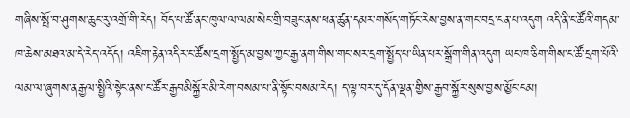གཞིས་སྤོ་བ་ཤུགས་ཆུང་རུ་འགྲོ་གི་རེད། བོད་པ་ཚོ་ནང་ཁུལ་ལ་ལམ་སེང་གྲི་བཟུང་ནས་ཕན་ཚུན་དམར་གསོད་གཏོང་རེས་བྱས་ན་གང་བདྲ་ངན་པ་འདུག འདི་ནི་ང་ཚོའི་གདམ་ཁ་ཆེས་མཐའ་མ་དེ་རེད་འདོད། འཇིག་རྟེན་འདིར་ང་ཚོས་དྲག་སྤྱོད་མ་བྱས་ཀྱང་རྒྱ་ནག་གིས་གང་སར་དྲག་སྤྱོད་པ་ཡིན་པར་སྒྲོག་གིན་འདུག ཡང་ཁ་ཅིག་གིས་ང་ཚོ་དྲག་པོའི་ལམ་ལ་ཞུགས་ནརྒྱལ་སྤྱིའི་སྟེང་ནས་ང་ཚོར་རྒྱབམིསྐྱོར་མི་རེག་བསམ་པ་ནི་སྟོང་བསམ་རེད། ད་ལྟ་བར་དུ་དོན་ལྡན་གྱིས་རྒྱབ་སྐྱོར་སུས་བྱས་མྱོང་ངམ།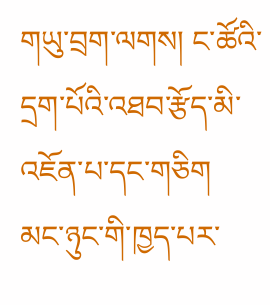གཡུ་བྲག་ལགས། ང་ཚོའི་དྲག་པོའི་འཐབ་རྩོད་མི་འཇོན་པ་དང་གཅིག
མང་ཉུང་གི་ཁྱད་པར་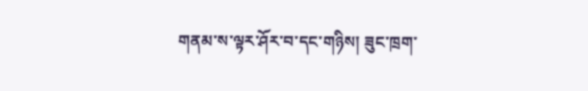གནམ་ས་ལྟར་ཤོར་བ་དང་གཉིས། ཟུང་ཁྲག་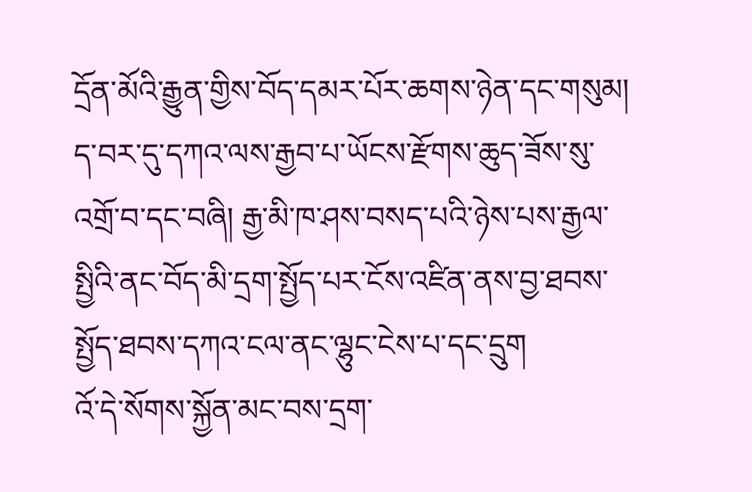དྲོན་མོའི་རྒྱུན་གྱིས་བོད་དམར་པོར་ཆགས་ཉེན་དང་གསུམ། ད་བར་དུ་དཀའ་ལས་རྒྱབ་པ་ཡོངས་རྫོགས་ཆུད་ཟོས་སུ་འགྲོ་བ་དང་བཞི། རྒྱ་མི་ཁ་ཤས་བསད་པའི་ཉེས་པས་རྒྱལ་སྤྱིའི་ནང་བོད་མི་དྲག་སྤྱོད་པར་ངོས་འཛིན་ནས་བྱ་ཐབས་སྤྱོད་ཐབས་དཀའ་ངལ་ནང་ལྷུང་ངེས་པ་དང་དྲུག
འོ་དེ་སོགས་སྐྱོན་མང་བས་དྲག་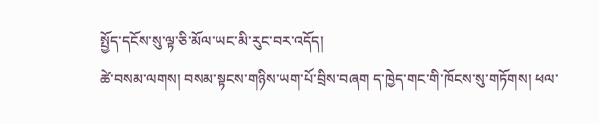སྤྱོད་དངོས་སུ་ལྟ་ཅི་མོལ་ཡང་མི་རུང་བར་འདོད།
ཚེ་བསམ་ལགས། བསམ་སྟངས་གཉིས་ཡག་པོ་བྲིས་བཞག ད་ཁྱེད་གང་གི་ཁོངས་སུ་གཏོགས། ཕལ་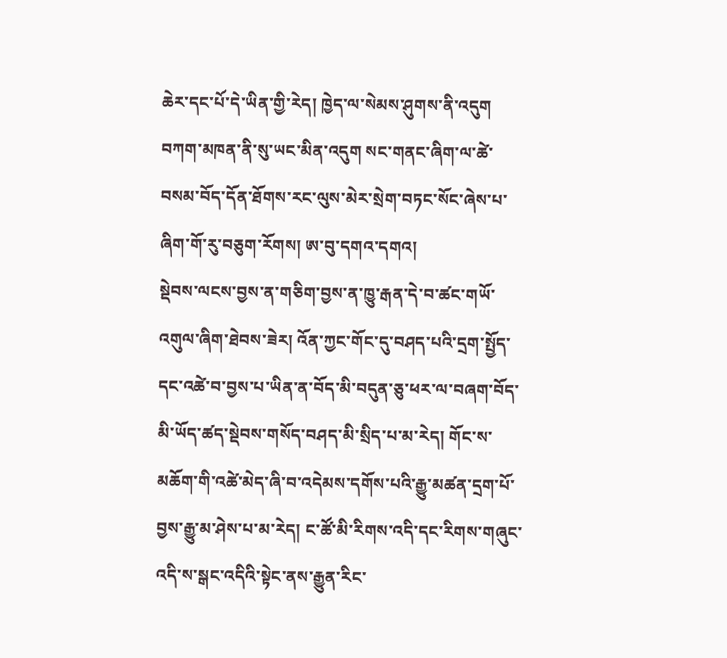ཆེར་དང་པོ་དེ་ཡིན་གྱི་རེད། ཁྱེད་ལ་སེམས་ཤུགས་ནི་འདུག བཀག་མཁན་ནི་སུ་ཡང་མིན་འདུག སང་གནང་ཞིག་ལ་ཚེ་བསམ་བོད་དོན་ཐོགས་རང་ལུས་མེར་སྲེག་བཏང་སོང་ཞེས་པ་ཞིག་གོ་རུ་བཅུག་རོགས། ཨ་བུ་དགའ་དགའ།
སྡེབས་ལངས་བྱས་ན་གཅིག་བྱས་ན་ཁྱུ་རྒན་དེ་བ་ཚང་གཡོ་འགུལ་ཞིག་ཐེབས་ཟེར། འོན་ཀྱང་གོང་དུ་བཤད་པའི་དྲག་སྤྱོད་དང་འཚེ་བ་བྱས་པ་ཡིན་ན་བོད་མི་བདུན་ཅུ་ཕར་ལ་བཞག་བོད་མི་ཡོད་ཚད་སྡེབས་གསོད་བཤད་མི་སྲིད་པ་མ་རེད། གོང་ས་མཆོག་གི་འཚེ་མེད་ཞི་བ་འདེམས་དགོས་པའི་རྒྱུ་མཚན་དྲག་པོ་བྱས་རྒྱུ་མ་ཤེས་པ་མ་རེད། ང་ཚོ་མི་རིགས་འདི་དང་རིགས་གཞུང་འདི་ས་སྒང་འདིའི་སྟེང་ནས་རྒྱུན་རིང་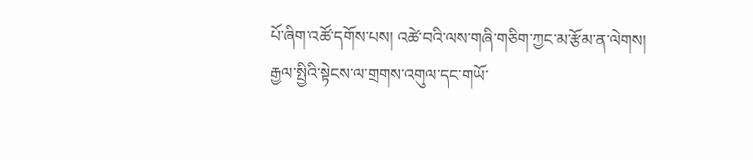པོ་ཞིག་འཚོ་དགོས་པས། འཚེ་བའི་ལས་གཞི་གཅིག་ཀྱང་མ་རྩོམ་ན་ལེགས།
རྒྱལ་སྤྱིའི་སྟེངས་ལ་གྲགས་འགུལ་དང་གཡོ་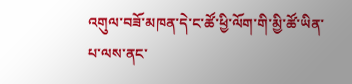འགུལ་བཟོ་མཁན་དེ་ང་ཚོ་ཕྱི་ལོག་གི་མྱི་ཚོ་ཡིན་པ་ལས་ནང་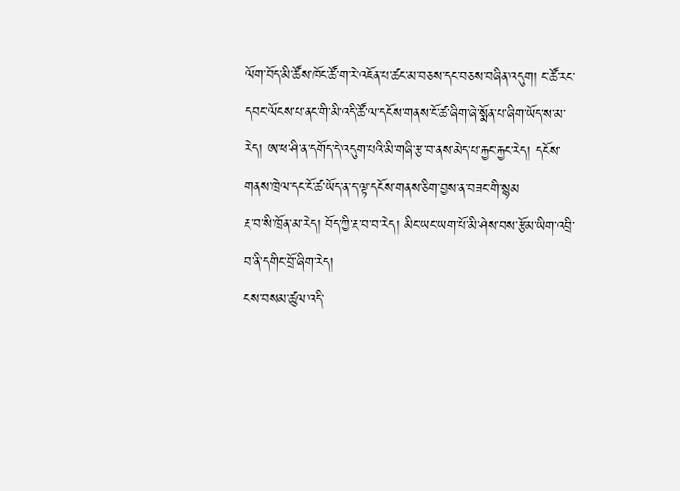ལོག་བོད་མི་ཚོས་ཁོང་ཚོ་ག་རེ་འཇོན་པ་ཚང་མ་བཅས་དང་བཅས་བཞིན་འདུག། ང་ཚོ་རང་དབང་ལོངས་པ་ནང་གི་མི་འདི་ཚོ་ལ་དངོས་གནས་ངོ་ཚ་ཞིག་ཞེ་སྨོན་པ་ཞིག་ཡོད་ས་མ་རེད། ཨ་ཕ་ཤི་ན་དགོད་དེ་འདུག་པའི་མི་གཞི་རྩ་བ་ནས་མེད་པ་རྐྱང་རྐྱང་རེད། དངོས་གནས་ཁྲེལ་དང་ངོ་ཚ་ཡོད་ན་ད་ལྟ་དངོས་གནས་ཅིག་བྱས་ན་བཟང་གི་སྙམ
རྔ་བ་སི་ཁྲོན་མ་རེད། བོད་ཀྱི་རྔ་བ་བ་རེད། མིང་ཡང་ཡག་པོ་མི་ཤེས་བས་རྩོམ་ཡིག་འབྲི་བ་ནི་དགིང་བྲོ་ཞིག་རེད།
ངས་བསམ་ཚུལ་འདི་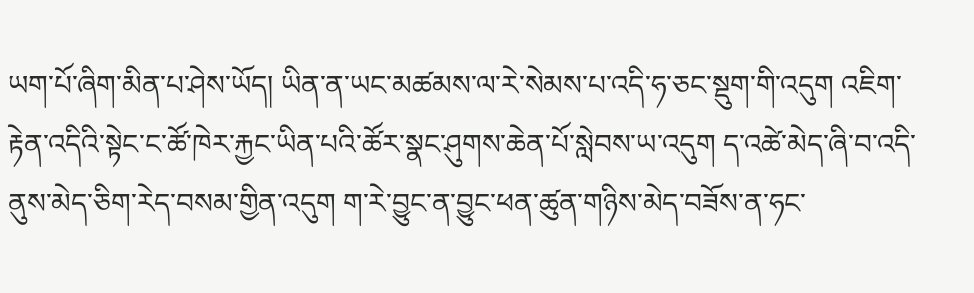ཡག་པོ་ཞིག་མིན་པ་ཤེས་ཡོད། ཡིན་ན་ཡང་མཚམས་ལ་རེ་སེམས་པ་འདི་ཧ་ཅང་སྡུག་གི་འདུག འཇིག་རྟེན་འདིའི་སྟེང་ང་ཚོ་ཁེར་རྐྱང་ཡིན་པའི་ཚོར་སྣང་ཤུགས་ཆེན་པོ་སླེབས་ཡ་འདུག ད་འཚེ་མེད་ཞི་བ་འདི་ནུས་མེད་ཅིག་རེད་བསམ་གྱིན་འདུག ག་རེ་བྱུང་ན་བྱུང་ཕན་ཚུན་གཉིས་མེད་བཟོས་ན་ཧང་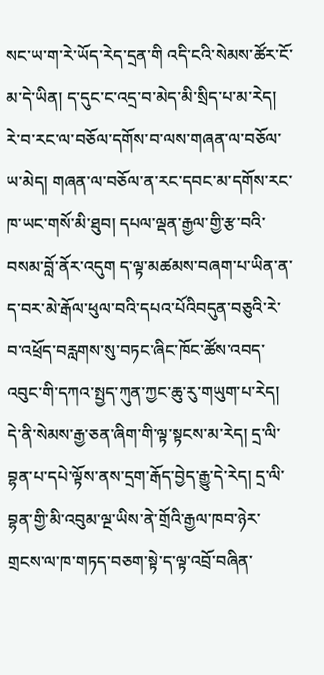སང་ཡ་ག་རེ་ཡོད་རེད་དྲན་གི འདི་ངའི་སེམས་ཚོར་ངོ་མ་དེ་ཡིན། ད་དུང་ང་འདྲ་བ་མེད་མི་སྲིད་པ་མ་རེད།
རེ་བ་རང་ལ་བཅོལ་དགོས་བ་ལས་གཞན་ལ་བཅོལ་ཡ་མེད། གཞན་ལ་བཅོལ་ན་རང་དབང་མ་དགོས་རང་ཁ་ཡང་གསོ་མི་ཐུབ། དཔལ་ལྡན་རྒྱལ་གྱི་རྩ་བའི་བསམ་བློ་ནོར་འདུག ད་ལྟ་མཚམས་བཞག་པ་ཡིན་ན་ད་བར་མེ་རྒོལ་ཕུལ་བའི་དཔའ་པོའིབདུན་བཅུའི་རེ་བ་འཕྲོད་བརླགས་སུ་བཏང་ཞིང་ཁོང་ཚོས་འབད་འབུང་གི་དཀའ་སྤྱད་ཀུན་ཀྱང་ཆུ་རུ་གཡུག་པ་རེད། དེ་ནི་སེམས་རྒྱ་ཅན་ཞིག་གི་ལྟ་སྟངས་མ་རེད། དྲ་ལི་བྷན་པ་དཔེ་ལྟོས་ནས་དྲག་རྒོད་བྱེད་རྒྱུ་དེ་རེད། དྲ་ལི་བྷན་གྱི་མི་འབུམ་ལྔ་ཡིས་ནེ་གྲོའི་རྒྱལ་ཁབ་ཉེར་གྲངས་ལ་ཁ་གཏད་བཅག་སྟེ་ད་ལྟ་འབྲོ་བཞིན་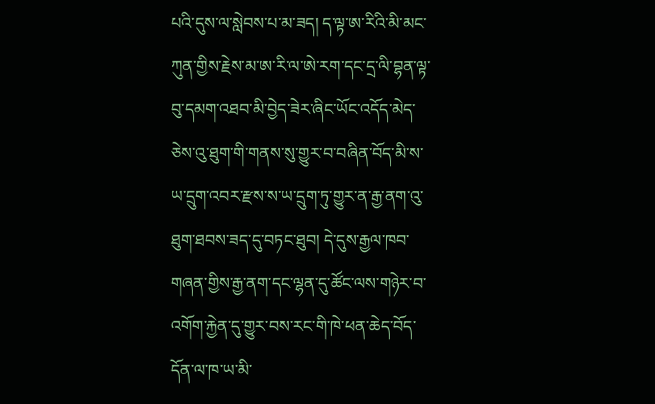པའི་དུས་ལ་སླེབས་པ་མ་ཟད། ད་ལྟ་ཨ་རིའི་མི་མང་ཀུན་གྱིས་རྗེས་མ་ཨ་རི་ལ་ཨེ་རག་དང་དྲ་ལི་བྷན་ལྟ་བུ་དམག་འཐབ་མི་བྱེད་ཟེར་ཞིང་ཡོང་འདོད་མེད་ཅེས་འུ་ཐུག་གི་གནས་སུ་གྱུར་བ་བཞིན་བོད་མི་ས་ཡ་དྲུག་འབར་རྫས་ས་ཡ་དྲུག་ཏུ་གྱུར་ན་རྒྱ་ནག་འུ་ཐུག་ཐབས་ཟད་དུ་བཏང་ཐུབ། དེ་དུས་རྒྱལ་ཁབ་གཞན་གྱིས་རྒྱ་ནག་དང་ལྷན་དུ་ཚོང་ལས་གཉེར་བ་འགོག་རྐྱེན་དུ་གྱུར་བས་རང་གི་ཁེ་ཕན་ཆེད་བོད་དོན་ལ་ཁ་ཡ་མི་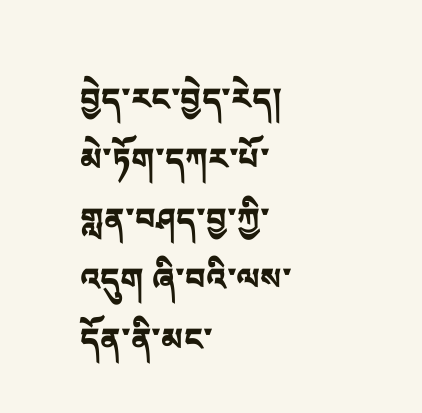བྱེད་རང་བྱེད་རེད།
མེ་ཏོག་དཀར་པོ་གླན་བཤད་བྱ་ཀྱི་འདུག ཞི་བའི་ལས་དོན་ནི་མང་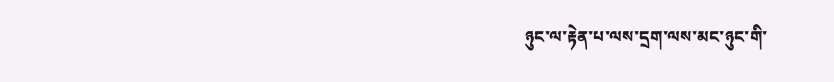ཉུང་ལ་རྟེན་པ་ལས་དྲག་ལས་མང་ཉུང་གི་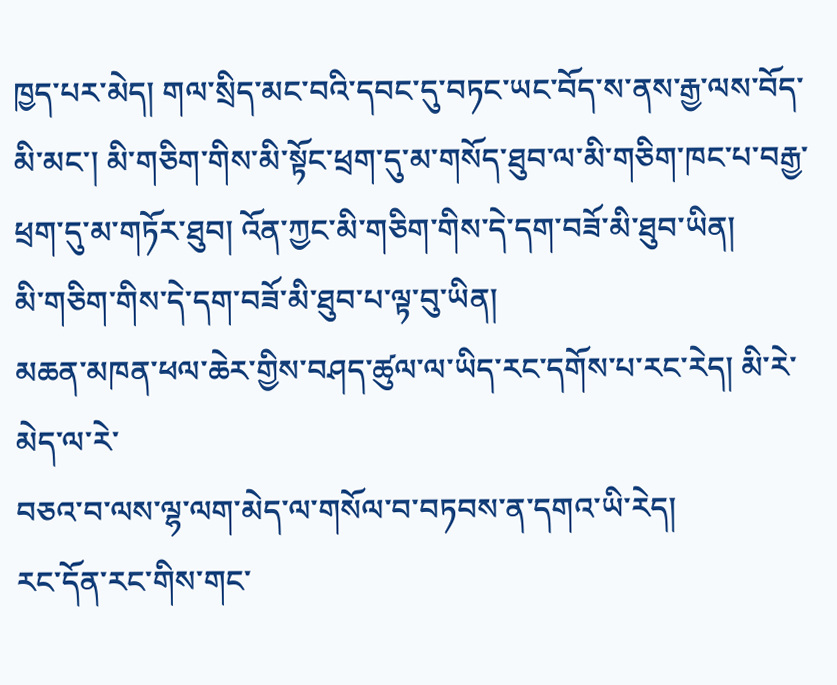ཁྱད་པར་མེད། གལ་སྲིད་མང་བའི་དབང་དུ་བཏང་ཡང་བོད་ས་ནས་རྒྱ་ལས་བོད་མི་མང་། མི་གཅིག་གིས་མི་སྟོང་ཕྲག་དུ་མ་གསོད་ཐུབ་ལ་མི་གཅིག་ཁང་པ་བརྒྱ་ཕྲག་དུ་མ་གཏོར་ཐུབ། འོན་ཀྱང་མི་གཅིག་གིས་དེ་དག་བཟོ་མི་ཐུབ་ཡིན།
མི་གཅིག་གིས་དེ་དག་བཟོ་མི་ཐུབ་པ་ལྟ་བུ་ཡིན།
མཆན་མཁན་ཕལ་ཆེར་གྱིས་བཤད་ཚུལ་ལ་ཡིད་རང་དགོས་པ་རང་རེད། མི་རེ་མེད་ལ་རེ་
བཅའ་བ་ལས་ལྷ་ལག་མེད་ལ་གསོལ་བ་བཏབས་ན་དགའ་ཡི་རེད།
རང་དོན་རང་གིས་གང་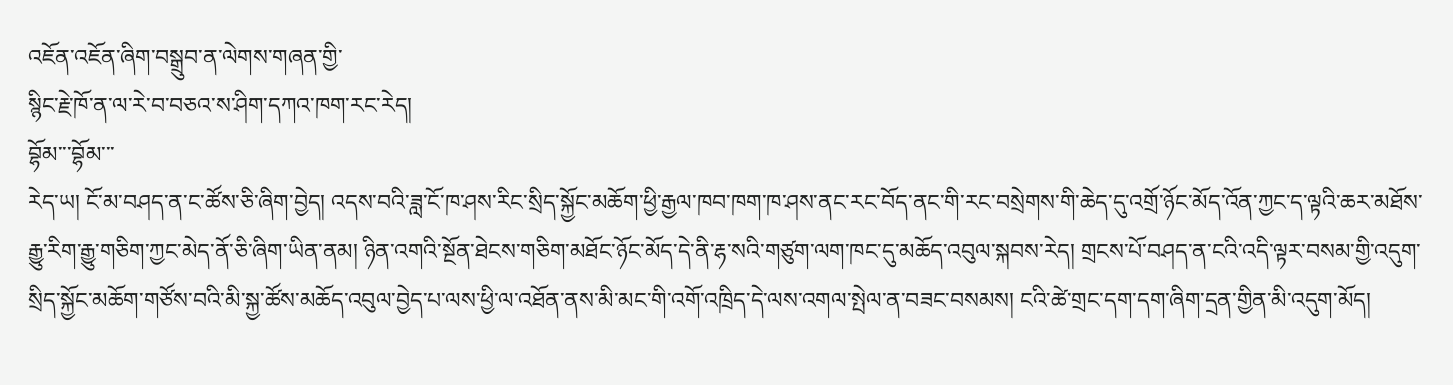འཇོན་འཇོན་ཞིག་བསྒྲུབ་ན་ལེགས་གཞན་གྱི་
སྙིང་རྗེ་ཁོ་ན་ལ་རེ་བ་བཅའ་ས་ཤིག་དཀའ་ཁག་རང་རེད།
བྷོམ་་་བྷོམ་་་
རེད་ཡ། ངོ་མ་བཤད་ན་ང་ཚོས་ཅི་ཞིག་བྱེད། འདས་བའི་ཟླ་ངོ་ཁ་ཤས་རིང་སྲིད་སྐྱོང་མཆོག་ཕྱི་རྒྱལ་ཁབ་ཁག་ཁ་ཤས་ནང་རང་བོད་ནང་གི་རང་བསྲེགས་གི་ཆེད་དུ་འགྲོ་ཉོང་མོད་འོན་ཀྱང་ད་ལྟའི་ཆར་མཐོས་རྒྱུ་རིག་རྒྱུ་གཅིག་ཀྱང་མེད་ནོ་ཅི་ཞིག་ཡིན་ནམ། ཉིན་འགའི་སྔོན་ཐེངས་གཅིག་མཐོང་ཉོང་མོད་དེ་ནི་རྷ་སའི་གཙུག་ལག་ཁང་དུ་མཆོད་འབུལ་སྐབས་རེད། གྲངས་པོ་བཤད་ན་ངའི་འདི་ལྟར་བསམ་གྱི་འདུག་སྲིད་སྐྱོང་མཆོག་གཙོས་བའི་མི་སྐྱ་ཚོས་མཆོད་འབུལ་བྱེད་པ་ལས་ཕྱི་ལ་འཐོན་ནས་མི་མང་གི་འགོ་འཁྲིད་དེ་ལས་འགལ་སྤེལ་ན་བཟང་བསམས། ངའི་ཚེ་གྲང་དག་དག་ཞིག་དྲན་གྱིན་མི་འདུག་མོད།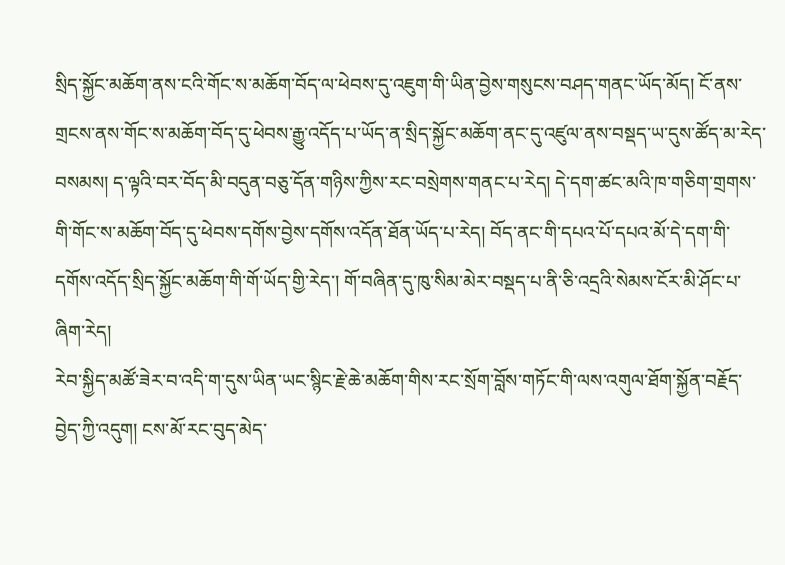སྲིད་སྐྱོང་མཆོག་ནས་ངའི་གོང་ས་མཆོག་བོད་ལ་ཕེབས་དུ་འཇུག་གི་ཡིན་བྱེས་གསུངས་བཤད་གནང་ཡོད་མོད། ངོ་ནས་གྲངས་ནས་གོང་ས་མཆོག་བོད་དུ་ཕེབས་རྒྱུ་འདོད་པ་ཡོད་ན་སྲིད་སྐྱོང་མཆོག་ནང་དུ་འཛུལ་ནས་བསྡད་ཡ་དུས་ཚོད་མ་རེད་བསམས། ད་ལྟའི་བར་བོད་མི་བདུན་བཅུ་དོན་གཉིས་ཀྱིས་རང་བསྲེགས་གནང་པ་རེད། དེ་དག་ཚང་མའི་ཁ་གཅིག་གྲགས་གི་གོང་ས་མཆོག་བོད་དུ་ཕེབས་དགོས་བྱེས་དགོས་འདོན་ཐོན་ཡོད་པ་རེད། བོད་ནང་གི་དཔའ་པོ་དཔའ་མོ་དེ་དག་གི་དགོས་འདོད་སྲིད་སྐྱོང་མཆོག་གི་གོ་ཡོད་གྱི་རེད་། གོ་བཞིན་དུ་ཁུ་སིམ་མེར་བསྡད་པ་ནི་ཅི་འདྲའི་སེམས་ངོར་མི་ཤོང་པ་ཞིག་རེད།
རེབ་སྐྱིད་མཚོ་ཟེར་བ་འདི་ག་དུས་ཡིན་ཡང་སྙིང་རྗེ་ཆེ་མཆོག་གིས་རང་སྲོག་བློས་གཏོང་གི་ལས་འགུལ་ཐོག་སྐྱོན་བརྗོད་བྱེད་ཀྱི་འདུག། ངས་མོ་རང་བུད་མེད་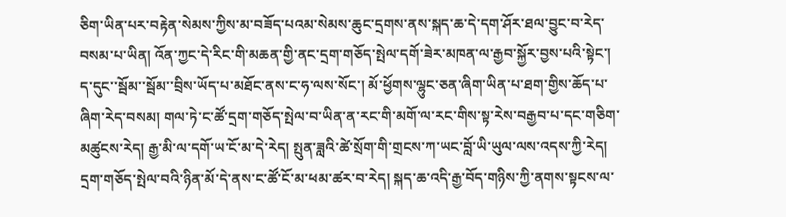ཅིག་ཡིན་པར་བརྟེན་སེམས་ཀྱིས་མ་བཟོད་པའམ་སེམས་ཆུང་དྲགས་ནས་སྐད་ཆ་དེ་དག་ཤོར་ཐལ་བྱུང་བ་རེད་བསམ་པ་ཡིན། འོན་ཀྱང་དེ་རིང་གི་མཆན་གྱི་ནང་དྲག་གཅོད་སྤེལ་དགོ་ཟེར་མཁན་ལ་རྒྱབ་སྐྱོར་བྱས་པའི་སྟེང་། ད་དུང་་སྦོམ་་སྦོམ་་བྲིས་ཡོད་པ་མཐོང་ནས་ང་ཧ་ལས་སོང་། མོ་ཕྱོགས་ལྷུང་ཅན་ཞིག་ཡིན་པ་ཐག་གྱིས་ཆོད་པ་ཞིག་རེད་བསམ། གལ་ཏེ་ང་ཚོ་དྲག་གཅོད་སྤེལ་བ་ཡིན་ན་རང་གི་མགོ་ལ་རང་གིས་སྟ་རེས་བརྒྱབ་པ་དང་གཅིག་མཚུངས་རེད། རྒྱ་མི་ལ་དགོ་ཡ་ངོ་མ་དེ་རེད། སྤུན་ཟླའི་ཚེ་སྲོག་གི་གྲངས་ཀ་ཡང་བློ་ཡི་ཡུལ་ལས་འདས་ཀྱི་རེད། དྲག་གཅོད་སྤེལ་བའི་ཉིན་མོ་དེ་ནས་ང་ཚོ་ངོ་མ་ཕམ་ཚར་བ་རེད། སྐད་ཆ་འདི་རྒྱ་བོད་གཉིས་ཀྱི་ནགས་སྟངས་ལ་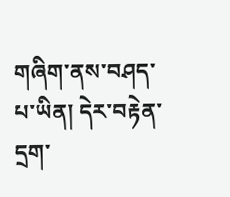གཞིག་ནས་བཤད་པ་ཡིན། དེར་བརྟེན་དྲག་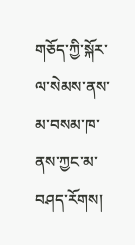གཅོད་ཀྱི་སྐོར་ལ་སེམས་ནས་མ་བསམ་ཁ་ནས་ཀྱང་མ་བཤད་རོགས།